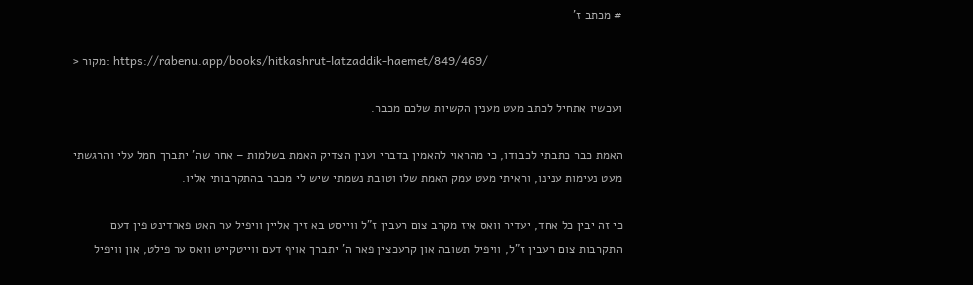# מכתב ז'

> מקור: https://rabenu.app/books/hitkashrut-latzaddik-haemet/849/469/

ועכשיו אתחיל לכתב מעט מענין הקשיות שלכם מכבר.

האמת כבר כתבתי לכבודו, כי מהראוי להאמין בדברי וענין הצדיק האמת בשלמות – אחר שה' יתברך חמל עלי והרגשתי מעט נעימות ענינו, וראיתי מעט עמק האמת שלו וטובת נשמתי שיש לי מכבר בהתקרבותי אליו.

כי זה יבין כל אחד, יעדיר וואס איז מקרב צום רעבין ז"ל ווייסט בא זיך אליין וויפיל ער האט פארדינט פין דעם התקרבות צום רעבין ז"ל, וויפיל תשובה און קרעכצין פאר ה' יתברך אויף דעם ווייטקייט וואס ער פילט, און וויפיל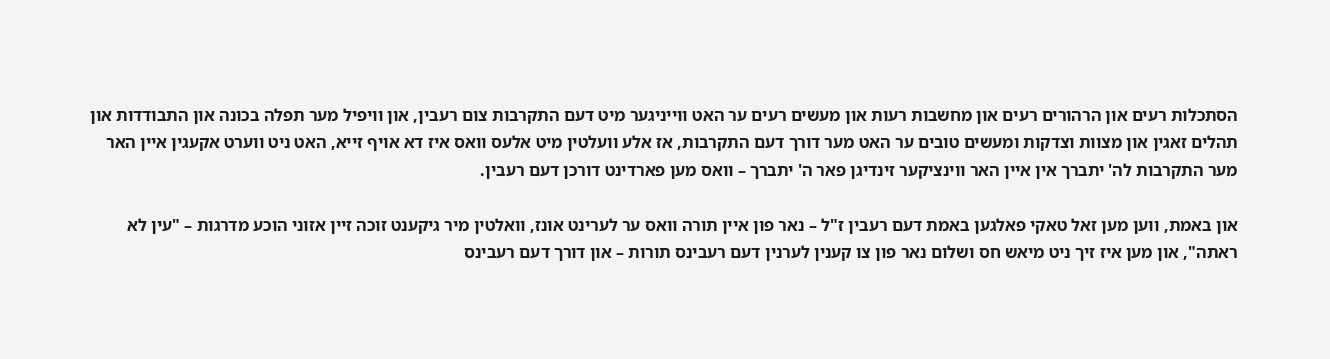הסתכלות רעים און הרהורים רעים און מחשבות רעות און מעשים רעים ער האט ווייניגער מיט דעם התקרבות צום רעבין, און וויפיל מער תפלה בכונה און התבודדות און תהלים זאגין און מצוות וצדקות ומעשים טובים ער האט מער דורך דעם התקרבות, אז אלע וועלטין מיט אלעס וואס איז דא אויף זייא, האט ניט ווערט אקעגין איין האר מער התקרבות לה' יתברך אין איין האר ווינציקער זינדיגן פאר ה' יתברך – וואס מען פארדינט דורכן דעם רעבין.

און באמת, ווען מען זאל טאקי פאלגען באמת דעם רעבין ז"ל – נאר פון איין תורה וואס ער לערינט אונז, וואלטין מיר גיקענט זוכה זיין אזוני הוכע מדרגות – "עין לא ראתה", און מען איז זיך ניט מיאש חס ושלום נאר פון צו קענין לערנין דעם רעבינס תורות – און דורך דעם רעבינס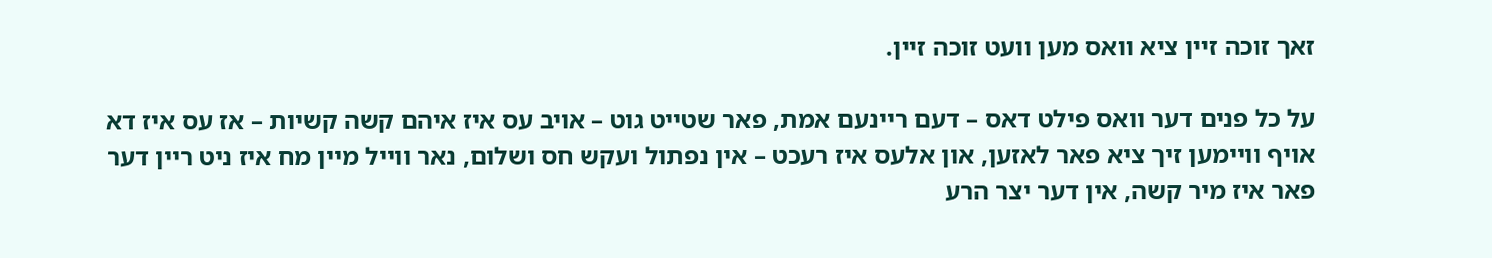זאך זוכה זיין ציא וואס מען וועט זוכה זיין.

על כל פנים דער וואס פילט דאס – דעם ריינעם אמת, פאר שטייט גוט – אויב עס איז איהם קשה קשיות – אז עס איז דא אויף וויימען זיך ציא פאר לאזען, און אלעס איז רעכט – אין נפתול ועקש חס ושלום, נאר ווייל מיין מח איז ניט ריין דער פאר איז מיר קשה, אין דער יצר הרע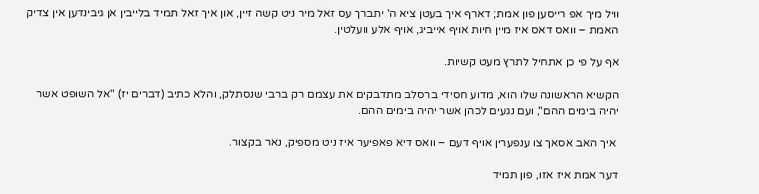וויל מיך אפ רייסען פון אמת; דארף איך בעטן ציא ה' יתברך עס זאל מיר ניט קשה זיין, און איך זאל תמיד בלייבין אן גיבינדען אין צדיק האמת – וואס דאס איז מיין חיות אויף אייביג, אויף אלע וועלטין.

אף על פי כן אתחיל לתרץ מעט קשיות.

הקשיא הראשונה שלו הוא, מדוע חסידי ברסלב מתדבקים את עצמם רק ברבי שנסתלק, והלא כתיב (דברים יז) "אל השופט אשר יהיה בימים ההם", ועם נגעים לכהן אשר יהיה בימים ההם.

 איך האב אסאך צו ענפערין אויף דעם – וואס דיא פאפיער איז ניט מספיק, נאר בקצור.

דער אמת איז אזו, פון תמיד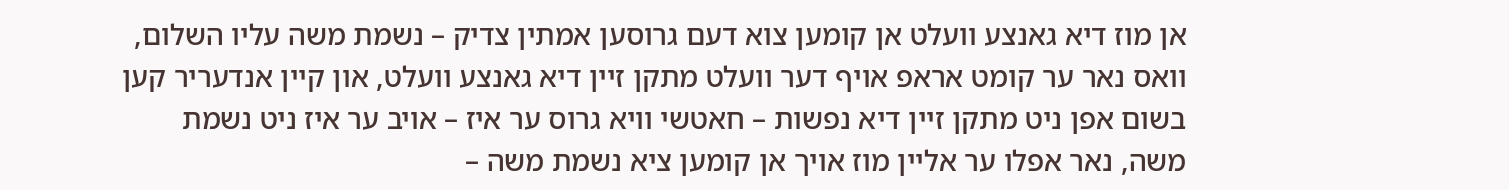אן מוז דיא גאנצע וועלט אן קומען צוא דעם גרוסען אמתין צדיק – נשמת משה עליו השלום, וואס נאר ער קומט אראפ אויף דער וועלט מתקן זיין דיא גאנצע וועלט, און קיין אנדעריר קען בשום אפן ניט מתקן זיין דיא נפשות – חאטשי וויא גרוס ער איז – אויב ער איז ניט נשמת משה, נאר אפלו ער אליין מוז אויך אן קומען ציא נשמת משה –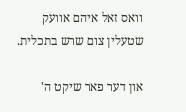וואס זאל איהם אוועק שטעלין צום שרש בתכלית.

און דער פאר שיקט ה'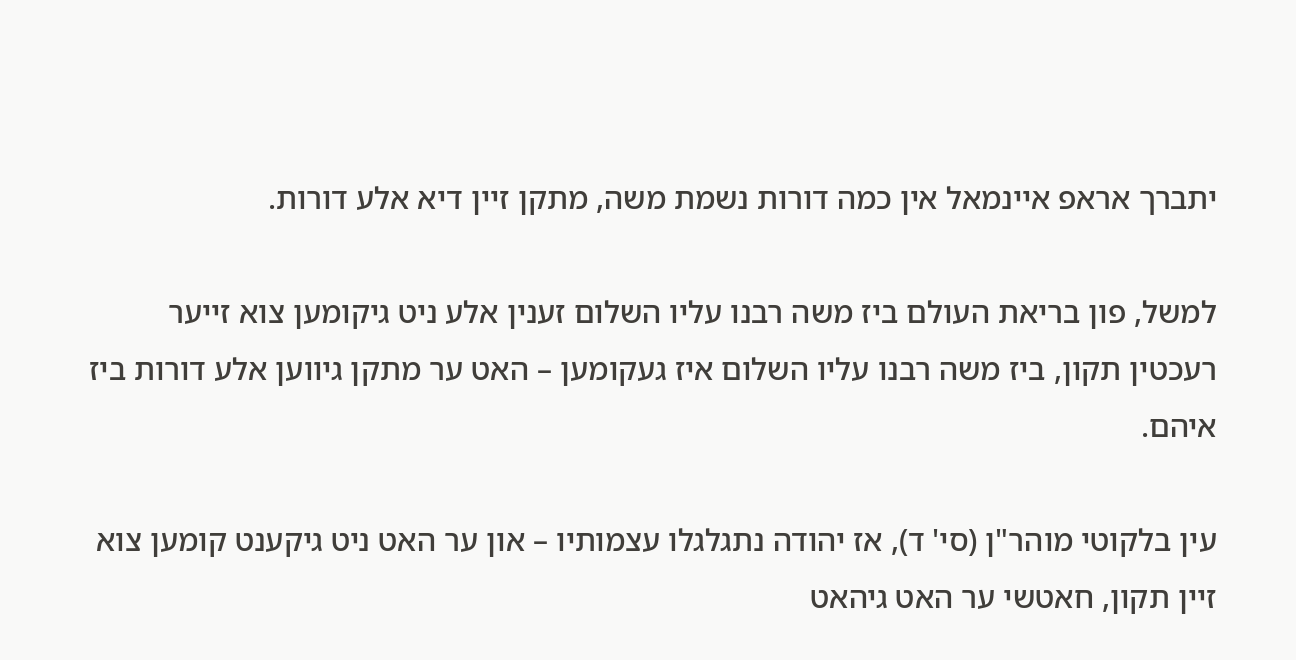יתברך אראפ איינמאל אין כמה דורות נשמת משה, מתקן זיין דיא אלע דורות.

למשל, פון בריאת העולם ביז משה רבנו עליו השלום זענין אלע ניט גיקומען צוא זייער רעכטין תקון, ביז משה רבנו עליו השלום איז געקומען – האט ער מתקן גיווען אלע דורות ביז איהם.

עין בלקוטי מוהר"ן (סי' ד), אז יהודה נתגלגלו עצמותיו – און ער האט ניט גיקענט קומען צוא זיין תקון, חאטשי ער האט גיהאט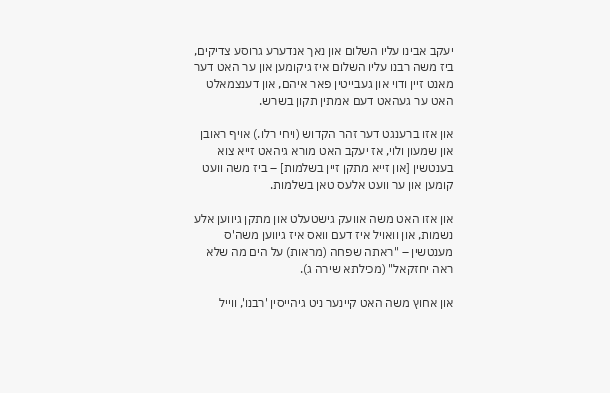יעקב אבינו עליו השלום און נאך אנדערע גרוסע צדיקים, ביז משה רבנו עליו השלום איז גיקומען און ער האט דער מאנט זיין ודוי און געבייטין פאר איהם, און דענצמאלט האט ער געהאט דעם אמתין תקון בשרש.

און אזו ברענגט דער זהר הקדוש (ויחי רלו.) אויף ראובן און שמעון ולוי, אז יעקב האט מורא גיהאט זייא צוא בענטשין [און זייא מתקן זיין בשלמות] – ביז משה וועט קומען און ער וועט אלעס טאן בשלמות.

און אזו האט משה אוועק גישטעלט און מתקן גיווען אלע נשמות, און וואויל איז דעם וואס איז גיווען משה'ס מענטשין – "ראתה שפחה (מראות) על הים מה שלא ראה יחזקאל" (מכילתא שירה ג).

און אחוץ משה האט קיינער ניט גיהייסין 'רבנו', ווייל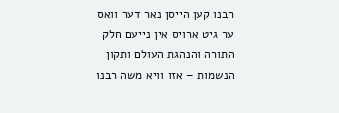רבנו קען הייסן נאר דער וואס ער גיט ארויס אין נייעם חלק התורה והנהגת העולם ותקון הנשמות – אזו וויא משה רבנו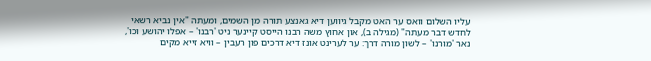עליו השלום וואס ער האט מקבל גיווען דיא גאנצע תורה מן השמים, ומעתה "אין נביא רשאי לחדש דבר מעתה" (מגילה ב), און אחוץ משה רבנו הייסט קיינער ניט 'רבנו' – אפלו יהושע וכו', נאר 'מורנו' – לשון מורה דרך: ער לערינט אונז דיא דרכים פון רעבין – וויא זייא מקים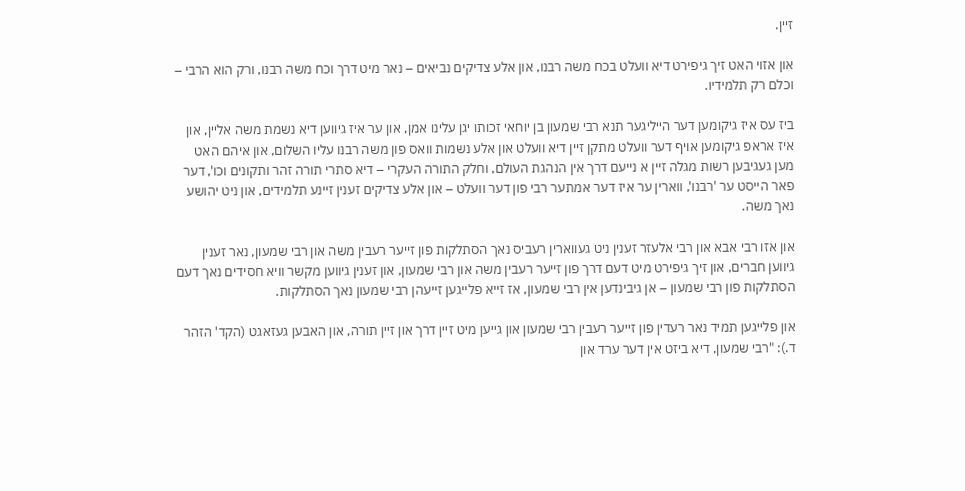זיין.

און אזוי האט זיך גיפירט דיא וועלט בכח משה רבנו, און אלע צדיקים נביאים – נאר מיט דרך וכח משה רבנו, ורק הוא הרבי – וכלם רק תלמידיו.

ביז עס איז גיקומען דער הייליגער תנא רבי שמעון בן יוחאי זכותו יגן עלינו אמן, און ער איז גיווען דיא נשמת משה אליין, און איז אראפ גיקומען אויף דער וועלט מתקן זיין דיא וועלט און אלע נשמות וואס פון משה רבנו עליו השלום, און איהם האט מען געגיבען רשות מגלה זיין א נייעם דרך אין הנהגת העולם, וחלק התורה העקרי – דיא סתרי תורה זהר ותקונים וכו', דער פאר הייסט ער 'רבנו', ווארין ער איז דער אמתער רבי פון דער וועלט – און אלע צדיקים זענין זיינע תלמידים, און ניט יהושע נאך משה.

און אזו רבי אבא און רבי אלעזר זענין ניט געווארין רעביס נאך הסתלקות פון זייער רעבין משה און רבי שמעון, נאר זענין גיווען חברים, און זיך גיפירט מיט דעם דרך פון זייער רעבין משה און רבי שמעון, און זענין גיווען מקשר וויא חסידים נאך דעם הסתלקות פון רבי שמעון – אן גיבינדען אין רבי שמעון, אז זייא פלייגען זייעהן רבי שמעון נאך הסתלקות.

און פלייגען תמיד נאר רעדין פון זייער רעבין רבי שמעון און גייען מיט זיין דרך און זיין תורה, און האבען געזאגט (הקד' הזהר ד.): "רבי שמעון, דיא ביזט אין דער ערד און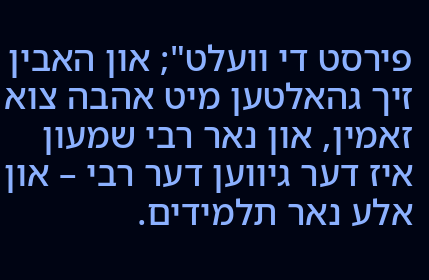פירסט די וועלט"; און האבין זיך גהאלטען מיט אהבה צוא זאמין, און נאר רבי שמעון איז דער גיווען דער רבי – און אלע נאר תלמידים.